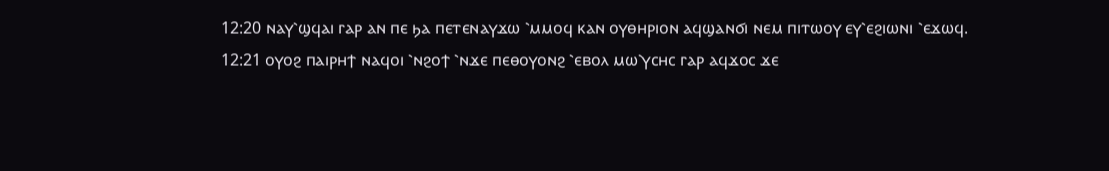12:20 ⲛⲁⲩ⳿ϣϥⲁⲓ ⲅⲁⲣ ⲁⲛ ⲡⲉ ϧⲁ ⲡⲉⲧⲉⲛⲁⲩϫⲱ ⳿ⲙⲙⲟϥ ⲕⲁⲛ ⲟⲩⲑⲏⲣⲓⲟⲛ ⲁϥϣⲁⲛϭⲓ ⲛⲉⲙ ⲡⲓⲧⲱⲟⲩ ⲉⲩ⳿ⲉϩⲓⲱⲛⲓ ⳿ⲉϫⲱϥ.
12:21 ⲟⲩⲟϩ ⲡⲁⲓⲣⲏϯ ⲛⲁϥⲟⲓ ⳿ⲛϩⲟϯ ⳿ⲛϫⲉ ⲡⲉⲑⲟⲩⲟⲛϩ ⳿ⲉⲃⲟⲗ ⲙⲱ⳿ⲩⲥⲏⲥ ⲅⲁⲣ ⲁϥϫⲟⲥ ϫⲉ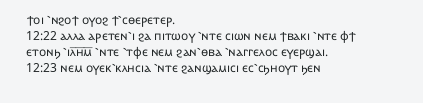ϯⲟⲓ ⳿ⲛϩⲟϯ ⲟⲩⲟϩ ϯ⳿ⲥⲑⲉⲣⲉⲧⲉⲣ.
12:22 ⲁⲗⲗⲁ ⲁⲣⲉⲧⲉⲛ⳿ⲓ ϩⲁ ⲡⲓⲧⲱⲟⲩ ⳿ⲛⲧⲉ ⲥⲓⲱⲛ ⲛⲉⲙ ϯⲃⲁⲕⲓ ⳿ⲛⲧⲉ ⲫϯ ⲉⲧⲟⲛϧ ⳿ⲓⲗ̅ⲏ̅ⲙ̅ ⳿ⲛⲧⲉ ⳿ⲧⲫⲉ ⲛⲉⲙ ϩⲁⲛ⳿ⲑⲃⲁ ⳿ⲛⲁⲅⲅⲉⲗⲟⲥ ⲉⲩⲉⲣϣⲁⲓ.
12:23 ⲛⲉⲙ ⲟⲩⲉⲕ⳿ⲕⲗⲏⲥⲓⲁ ⳿ⲛⲧⲉ ϩⲁⲛϣⲁⲙⲓⲥⲓ ⲉⲥ⳿ⲥϧⲏⲟⲩⲧ ϧⲉⲛ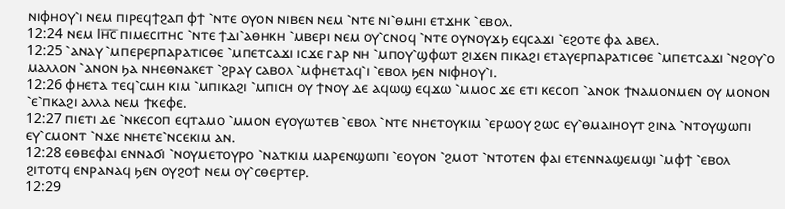ⲛⲓⲫⲏⲟⲩ⳿ⲓ ⲛⲉⲙ ⲡⲓⲣⲉϥϯϩⲁⲡ ⲫϯ ⳿ⲛⲧⲉ ⲟⲩⲟⲛ ⲛⲓⲃⲉⲛ ⲛⲉⲙ ⳿ⲛⲧⲉ ⲛⲓ⳿ⲑⲙⲏⲓ ⲉⲧϫⲏⲕ ⳿ⲉⲃⲟⲗ.
12:24 ⲛⲉⲙ Ⲓⲏ̅ⲥ̅ ⲡⲓⲙⲉⲥⲓⲧⲏⲥ ⳿ⲛⲧⲉ ϯⲇⲓ⳿ⲁⲑⲏⲕⲏ ⳿ⲙⲃⲉⲣⲓ ⲛⲉⲙ ⲟⲩ⳿ⲥⲛⲟϥ ⳿ⲛⲧⲉ ⲟⲩⲛⲟⲩϫϧ ⲉϥⲥⲁϫⲓ ⳿ⲉϩⲟⲧⲉ ⲫⲁ ⲁⲃⲉⲗ.
12:25 ⳿ⲁⲛⲁⲩ ⳿ⲙⲡⲉⲣⲉⲣⲡⲁⲣⲁⲧⲓⲥⲑⲉ ⳿ⲙⲡⲉⲧⲥⲁϫⲓ ⲓⲥϫⲉ ⲅⲁⲣ ⲛⲏ ⳿ⲙⲡⲟⲩ⳿ϣⲫⲱⲧ ϩⲓϫⲉⲛ ⲡⲓⲕⲁϩⲓ ⲉⲧⲁⲩⲉⲣⲡⲁⲣⲁⲧⲓⲥⲑⲉ ⳿ⲙⲡⲉⲧⲥⲁϫⲓ ⳿ⲛϩⲟⲩ⳿ⲟ ⲙⲁⲗⲗⲟⲛ ⳿ⲁⲛⲟⲛ ϧⲁ ⲛⲏⲉⲑⲛⲁⲕⲉⲧ ⳿ϩⲣⲁⲩ ⲥⲁⲃⲟⲗ ⳿ⲙⲫⲏⲉⲧⲁϥ⳿ⲓ ⳿ⲉⲃⲟⲗ ϧⲉⲛ ⲛⲓⲫⲏⲟⲩ⳿ⲓ.
12:26 ⲫⲏⲉⲧⲁ ⲧⲉϥ⳿ⲥⲙⲏ ⲕⲓⲙ ⳿ⲙⲡⲓⲕⲁϩⲓ ⳿ⲙⲡⲓⲥⲏ ⲟⲩ ϯⲛⲟⲩ ⲇⲉ ⲁϥⲱϣ ⲉϥϫⲱ ⳿ⲙⲙⲟⲥ ϫⲉ ⲉⲧⲓ ⲕⲉⲥⲟⲡ ⳿ⲁⲛⲟⲕ ϯⲛⲁⲙⲟⲛⲙⲉⲛ ⲟⲩ ⲙⲟⲛⲟⲛ ⳿ⲉ⳿ⲡⲕⲁϩⲓ ⲁⲗⲗⲁ ⲛⲉⲙ ϯⲕⲉⲫⲉ.
12:27 ⲡⲓⲉⲧⲓ ⲇⲉ ⳿ⲛⲕⲉⲥⲟⲡ ⲉϥⲧⲁⲙⲟ ⳿ⲙⲙⲟⲛ ⲉⲩⲟⲩⲱⲧⲉⲃ ⳿ⲉⲃⲟⲗ ⳿ⲛⲧⲉ ⲛⲏⲉⲧⲟⲩⲕⲓⲙ ⳿ⲉⲣⲱⲟⲩ ϩⲱⲥ ⲉⲩ⳿ⲑⲙⲁⲓⲏⲟⲩⲧ ϩⲓⲛⲁ ⳿ⲛⲧⲟⲩϣⲱⲡⲓ ⲉⲩ⳿ⲥⲙⲟⲛⲧ ⳿ⲛϫⲉ ⲛⲏⲉⲧⲉ⳿ⲛⲥⲉⲕⲓⲙ ⲁⲛ.
12:28 ⲉⲑⲃⲉⲫⲁⲓ ⲉⲛⲛⲁϭⲓ ⳿ⲛⲟⲩⲙⲉⲧⲟⲩⲣⲟ ⳿ⲛⲁⲧⲕⲓⲙ ⲙⲁⲣⲉⲛϣⲱⲡⲓ ⳿ⲉⲟⲩⲟⲛ ⳿ϩⲙⲟⲧ ⳿ⲛⲧⲟⲧⲉⲛ ⲫⲁⲓ ⲉⲧⲉⲛⲛⲁϣⲉⲙϣⲓ ⳿ⲙⲫϯ ⳿ⲉⲃⲟⲗ ϩⲓⲧⲟⲧϥ ⲉⲛⲣⲁⲛⲁϥ ϧⲉⲛ ⲟⲩϩⲟϯ ⲛⲉⲙ ⲟⲩ⳿ⲥⲑⲉⲣⲧⲉⲣ.
12:29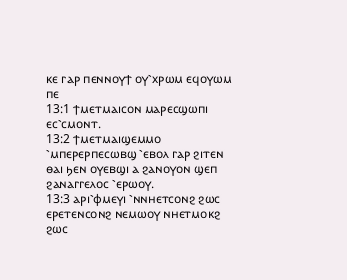ⲕⲉ ⲅⲁⲣ ⲡⲉⲛⲛⲟⲩϯ ⲟⲩ⳿ⲭⲣⲱⲙ ⲉϥⲟⲩⲱⲙ ⲡⲉ
13:1 ϯⲙⲉⲧⲙⲁⲓⲥⲟⲛ ⲙⲁⲣⲉⲥϣⲱⲡⲓ ⲉⲥ⳿ⲥⲙⲟⲛⲧ.
13:2 ϯⲙⲉⲧⲙⲁⲓϣⲉⲙⲙⲟ ⳿ⲙⲡⲉⲣⲉⲣⲡⲉⲥⲱⲃϣ ⳿ⲉⲃⲟⲗ ⲅⲁⲣ ϩⲓⲧⲉⲛ ⲑⲁⲓ ϧⲉⲛ ⲟⲩⲉⲃϣⲓ ⲁ ϩⲁⲛⲟⲩⲟⲛ ϣⲉⲡ ϩⲁⲛⲁⲅⲅⲉⲗⲟⲥ ⳿ⲉⲣⲱⲟⲩ.
13:3 ⲁⲣⲓ⳿ⲫⲙⲉⲩⲓ ⳿ⲛⲛⲏⲉⲧⲥⲟⲛϩ ϩⲱⲥ ⲉⲣⲉⲧⲉⲛⲥⲟⲛϩ ⲛⲉⲙⲱⲟⲩ ⲛⲏⲉⲧⲙⲟⲕϩ ϩⲱⲥ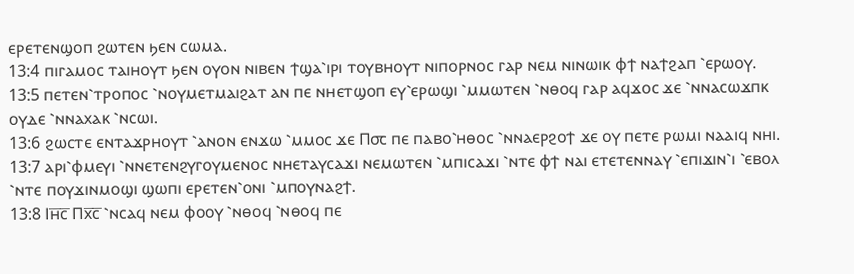ⲉⲣⲉⲧⲉⲛϣⲟⲡ ϩⲱⲧⲉⲛ ϧⲉⲛ ⲥⲱⲙⲁ.
13:4 ⲡⲓⲅⲁⲙⲟⲥ ⲧⲁⲓⲏⲟⲩⲧ ϧⲉⲛ ⲟⲩⲟⲛ ⲛⲓⲃⲉⲛ ϯϣⲁ⳿ⲓⲣⲓ ⲧⲟⲩⲃⲏⲟⲩⲧ ⲛⲓⲡⲟⲣⲛⲟⲥ ⲅⲁⲣ ⲛⲉⲙ ⲛⲓⲛⲱⲓⲕ ⲫϯ ⲛⲁϯϩⲁⲡ ⳿ⲉⲣⲱⲟⲩ.
13:5 ⲡⲉⲧⲉⲛ⳿ⲧⲣⲟⲡⲟⲥ ⳿ⲛⲟⲩⲙⲉⲧⲙⲁⲓϩⲁⲧ ⲁⲛ ⲡⲉ ⲛⲏⲉⲧϣⲟⲡ ⲉⲩ⳿ⲉⲣⲱϣⲓ ⳿ⲙⲙⲱⲧⲉⲛ ⳿ⲛⲑⲟϥ ⲅⲁⲣ ⲁϥϫⲟⲥ ϫⲉ ⳿ⲛⲛⲁⲥⲱϫⲡⲕ ⲟⲩⲇⲉ ⳿ⲛⲛⲁⲭⲁⲕ ⳿ⲛⲥⲱⲓ.
13:6 ϩⲱⲥⲧⲉ ⲉⲛⲧⲁϫⲣⲏⲟⲩⲧ ⳿ⲁⲛⲟⲛ ⲉⲛϫⲱ ⳿ⲙⲙⲟⲥ ϫⲉ Ⲡ⳪ ⲡⲉ ⲡⲁⲃⲟ⳿ⲏⲑⲟⲥ ⳿ⲛⲛⲁⲉⲣϩⲟϯ ϫⲉ ⲟⲩ ⲡⲉⲧⲉ ⲣⲱⲙⲓ ⲛⲁⲁⲓϥ ⲛⲏⲓ.
13:7 ⲁⲣⲓ⳿ⲫⲙⲉⲩⲓ ⳿ⲛⲛⲉⲧⲉⲛϩⲩⲅⲟⲩⲙⲉⲛⲟⲥ ⲛⲏⲉⲧⲁⲩⲥⲁϫⲓ ⲛⲉⲙⲱⲧⲉⲛ ⳿ⲙⲡⲓⲥⲁϫⲓ ⳿ⲛⲧⲉ ⲫϯ ⲛⲁⲓ ⲉⲧⲉⲧⲉⲛⲛⲁⲩ ⳿ⲉⲡⲓϫⲓⲛ⳿ⲓ ⳿ⲉⲃⲟⲗ ⳿ⲛⲧⲉ ⲡⲟⲩϫⲓⲛⲙⲟϣⲓ ϣⲱⲡⲓ ⲉⲣⲉⲧⲉⲛ⳿ⲟⲛⲓ ⳿ⲙⲡⲟⲩⲛⲁϩϯ.
13:8 Ⲓⲏ̅ⲥ̅ Ⲡⲭ̅ⲥ̅ ⳿ⲛⲥⲁϥ ⲛⲉⲙ ⲫⲟⲟⲩ ⳿ⲛⲑⲟϥ ⳿ⲛⲑⲟϥ ⲡⲉ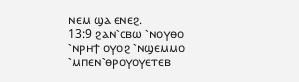ⲛⲉⲙ ϣⲁ ⲉⲛⲉϩ.
13:9 ϩⲁⲛ⳿ⲥⲃⲱ ⳿ⲛⲟⲩⲑⲟ ⳿ⲛⲣⲏϯ ⲟⲩⲟϩ ⳿ⲛϣⲉⲙⲙⲟ ⳿ⲙⲡⲉⲛ⳿ⲑⲣⲟⲩⲟⲩⲉⲧⲉⲃ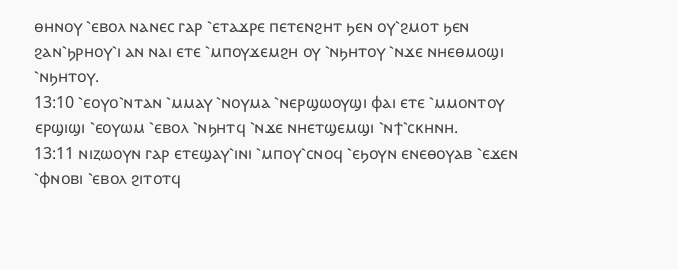ⲑⲏⲛⲟⲩ ⳿ⲉⲃⲟⲗ ⲛⲁⲛⲉⲥ ⲅⲁⲣ ⳿ⲉⲧⲁϫⲣⲉ ⲡⲉⲧⲉⲛϩⲏⲧ ϧⲉⲛ ⲟⲩ⳿ϩⲙⲟⲧ ϧⲉⲛ ϩⲁⲛ⳿ϧⲣⲏⲟⲩ⳿ⲓ ⲁⲛ ⲛⲁⲓ ⲉⲧⲉ ⳿ⲙⲡⲟⲩϫⲉⲙϩⲏ ⲟⲩ ⳿ⲛϧⲏⲧⲟⲩ ⳿ⲛϫⲉ ⲛⲏⲉⲑⲙⲟϣⲓ ⳿ⲛϧⲏⲧⲟⲩ.
13:10 ⳿ⲉⲟⲩⲟ⳿ⲛⲧⲁⲛ ⳿ⲙⲙⲁⲩ ⳿ⲛⲟⲩⲙⲁ ⳿ⲛⲉⲣϣⲱⲟⲩϣⲓ ⲫⲁⲓ ⲉⲧⲉ ⳿ⲙⲙⲟⲛⲧⲟⲩ ⲉⲣϣⲓϣⲓ ⳿ⲉⲟⲩⲱⲙ ⳿ⲉⲃⲟⲗ ⳿ⲛϧⲏⲧϥ ⳿ⲛϫⲉ ⲛⲏⲉⲧϣⲉⲙϣⲓ ⳿ⲛϯ⳿ⲥⲕⲏⲛⲏ.
13:11 ⲛⲓⲍⲱⲟⲩⲛ ⲅⲁⲣ ⲉⲧⲉϣⲁⲩ⳿ⲓⲛⲓ ⳿ⲙⲡⲟⲩ⳿ⲥⲛⲟϥ ⳿ⲉϧⲟⲩⲛ ⲉⲛⲉⲑⲟⲩⲁⲃ ⳿ⲉϫⲉⲛ ⳿ⲫⲛⲟⲃⲓ ⳿ⲉⲃⲟⲗ ϩⲓⲧⲟⲧϥ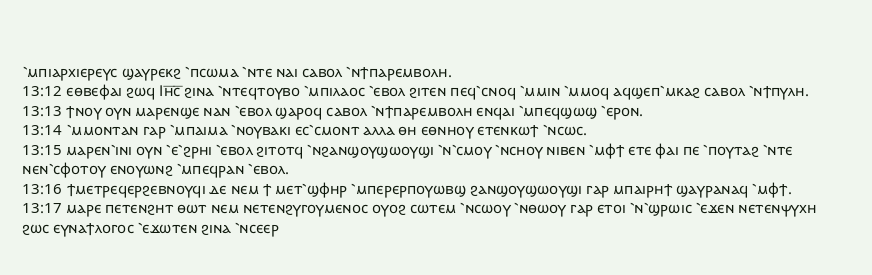⳿ⲙⲡⲓⲁⲣⲭⲓⲉⲣⲉⲩⲥ ϣⲁⲩⲣⲉⲕϩ ⳿ⲡⲥⲱⲙⲁ ⳿ⲛⲧⲉ ⲛⲁⲓ ⲥⲁⲃⲟⲗ ⳿ⲛϯⲡⲁⲣⲉⲙⲃⲟⲗⲏ.
13:12 ⲉⲑⲃⲉⲫⲁⲓ ϩⲱϥ Ⲓⲏ̅ⲥ̅ ϩⲓⲛⲁ ⳿ⲛⲧⲉϥⲧⲟⲩⲃⲟ ⳿ⲙⲡⲓⲗⲁⲟⲥ ⳿ⲉⲃⲟⲗ ϩⲓⲧⲉⲛ ⲡⲉϥ⳿ⲥⲛⲟϥ ⳿ⲙⲙⲓⲛ ⳿ⲙⲙⲟϥ ⲁϥϣⲉⲡ⳿ⲙⲕⲁϩ ⲥⲁⲃⲟⲗ ⳿ⲛϯⲡⲩⲗⲏ.
13:13 ϯⲛⲟⲩ ⲟⲩⲛ ⲙⲁⲣⲉⲛϣⲉ ⲛⲁⲛ ⳿ⲉⲃⲟⲗ ϣⲁⲣⲟϥ ⲥⲁⲃⲟⲗ ⳿ⲛϯⲡⲁⲣⲉⲙⲃⲟⲗⲏ ⲉⲛϥⲁⲓ ⳿ⲙⲡⲉϥϣⲱϣ ⳿ⲉⲣⲟⲛ.
13:14 ⳿ⲙⲙⲟⲛⲧⲁⲛ ⲅⲁⲣ ⳿ⲙⲡⲁⲓⲙⲁ ⳿ⲛⲟⲩⲃⲁⲕⲓ ⲉⲥ⳿ⲥⲙⲟⲛⲧ ⲁⲗⲗⲁ ⲑⲏ ⲉⲑⲛⲏⲟⲩ ⲉⲧⲉⲛⲕⲱϯ ⳿ⲛⲥⲱⲥ.
13:15 ⲙⲁⲣⲉⲛ⳿ⲓⲛⲓ ⲟⲩⲛ ⳿ⲉ⳿ϩⲣⲏⲓ ⳿ⲉⲃⲟⲗ ϩⲓⲧⲟⲧϥ ⳿ⲛϩⲁⲛϣⲟⲩϣⲱⲟⲩϣⲓ ⳿ⲛ⳿ⲥⲙⲟⲩ ⳿ⲛⲥⲏⲟⲩ ⲛⲓⲃⲉⲛ ⳿ⲙⲫϯ ⲉⲧⲉ ⲫⲁⲓ ⲡⲉ ⳿ⲡⲟⲩⲧⲁϩ ⳿ⲛⲧⲉ ⲛⲉⲛ⳿ⲥⲫⲟⲧⲟⲩ ⲉⲛⲟⲩⲱⲛϩ ⳿ⲙⲡⲉϥⲣⲁⲛ ⳿ⲉⲃⲟⲗ.
13:16 ϯⲙⲉⲧⲣⲉϥⲉⲣϩⲉⲃⲛⲟⲩϥⲓ ⲇⲉ ⲛⲉⲙ ϯ ⲙⲉⲧ⳿ϣⲫⲏⲣ ⳿ⲙⲡⲉⲣⲉⲣⲡⲟⲩⲱⲃϣ ϩⲁⲛϣⲟⲩϣⲱⲟⲩϣⲓ ⲅⲁⲣ ⲙⲡⲁⲓⲣⲏϯ ϣⲁⲩⲣⲁⲛⲁϥ ⳿ⲙⲫϯ.
13:17 ⲙⲁⲣⲉ ⲡⲉⲧⲉⲛϩⲏⲧ ⲑⲱⲧ ⲛⲉⲙ ⲛⲉⲧⲉⲛϩⲩⲅⲟⲩⲙⲉⲛⲟⲥ ⲟⲩⲟϩ ⲥⲱⲧⲉⲙ ⳿ⲛⲥⲱⲟⲩ ⳿ⲛⲑⲱⲟⲩ ⲅⲁⲣ ⲉⲧⲟⲓ ⳿ⲛ⳿ϣⲣⲱⲓⲥ ⳿ⲉϫⲉⲛ ⲛⲉⲧⲉⲛⲯⲩⲭⲏ ϩⲱⲥ ⲉⲩⲛⲁϯⲗⲟⲅⲟⲥ ⳿ⲉϫⲱⲧⲉⲛ ϩⲓⲛⲁ ⳿ⲛⲥⲉⲉⲣ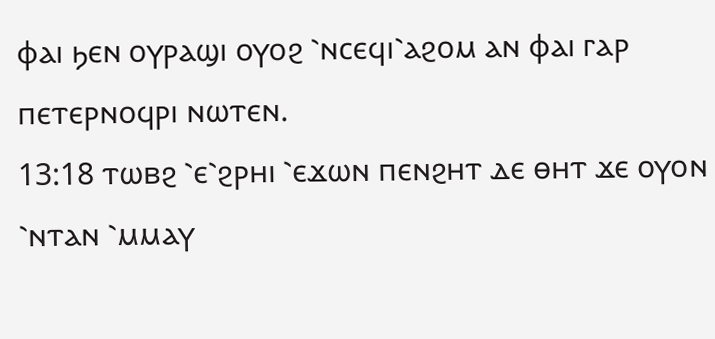ⲫⲁⲓ ϧⲉⲛ ⲟⲩⲣⲁϣⲓ ⲟⲩⲟϩ ⳿ⲛⲥⲉϥⲓ⳿ⲁϩⲟⲙ ⲁⲛ ⲫⲁⲓ ⲅⲁⲣ ⲡⲉⲧⲉⲣⲛⲟϥⲣⲓ ⲛⲱⲧⲉⲛ.
13:18 ⲧⲱⲃϩ ⳿ⲉ⳿ϩⲣⲏⲓ ⳿ⲉϫⲱⲛ ⲡⲉⲛϩⲏⲧ ⲇⲉ ⲑⲏⲧ ϫⲉ ⲟⲩⲟⲛ ⳿ⲛⲧⲁⲛ ⳿ⲙⲙⲁⲩ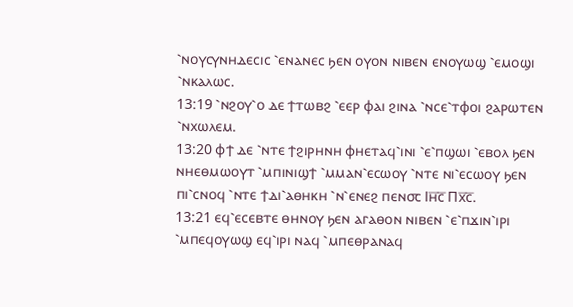⳿ⲛⲟⲩⲥⲩⲛⲏⲇⲉⲥⲓⲥ ⳿ⲉⲛⲁⲛⲉⲥ ϧⲉⲛ ⲟⲩⲟⲛ ⲛⲓⲃⲉⲛ ⲉⲛⲟⲩⲱϣ ⳿ⲉⲙⲟϣⲓ ⳿ⲛⲕⲁⲗⲱⲥ.
13:19 ⳿ⲛϩⲟⲩ⳿ⲟ ⲇⲉ ϯⲧⲱⲃϩ ⳿ⲉⲉⲣ ⲫⲁⲓ ϩⲓⲛⲁ ⳿ⲛⲥⲉ⳿ⲧⲫⲟⲓ ϩⲁⲣⲱⲧⲉⲛ ⳿ⲛⲭⲱⲗⲉⲙ.
13:20 ⲫϯ ⲇⲉ ⳿ⲛⲧⲉ ϯϩⲓⲣⲏⲛⲏ ⲫⲏⲉⲧⲁϥ⳿ⲓⲛⲓ ⳿ⲉ⳿ⲡϣⲱⲓ ⳿ⲉⲃⲟⲗ ϧⲉⲛ ⲛⲏⲉⲑⲙⲱⲟⲩⲧ ⳿ⲙⲡⲓⲛⲓϣϯ ⳿ⲙⲙⲁⲛ⳿ⲉⲥⲱⲟⲩ ⳿ⲛⲧⲉ ⲛⲓ⳿ⲉⲥⲱⲟⲩ ϧⲉⲛ ⲡⲓ⳿ⲥⲛⲟϥ ⳿ⲛⲧⲉ ϯⲇⲓ⳿ⲁⲑⲏⲕⲏ ⳿ⲛ⳿ⲉⲛⲉϩ ⲡⲉⲛ⳪ Ⲓⲏ̅ⲥ̅ Ⲡⲭ̅ⲥ̅.
13:21 ⲉϥ⳿ⲉⲥⲉⲃⲧⲉ ⲑⲏⲛⲟⲩ ϧⲉⲛ ⲁⲅⲁⲑⲟⲛ ⲛⲓⲃⲉⲛ ⳿ⲉ⳿ⲡϫⲓⲛ⳿ⲓⲣⲓ ⳿ⲙⲡⲉϥⲟⲩⲱϣ ⲉϥ⳿ⲓⲣⲓ ⲛⲁϥ ⳿ⲙⲡⲉⲑⲣⲁⲛⲁϥ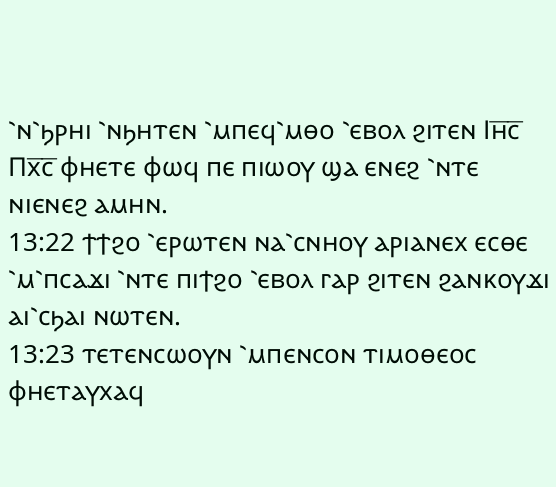⳿ⲛ⳿ϧⲣⲏⲓ ⳿ⲛϧⲏⲧⲉⲛ ⳿ⲙⲡⲉϥ⳿ⲙⲑⲟ ⳿ⲉⲃⲟⲗ ϩⲓⲧⲉⲛ Ⲓⲏ̅ⲥ̅ Ⲡⲭ̅ⲥ̅ ⲫⲏⲉⲧⲉ ⲫⲱϥ ⲡⲉ ⲡⲓⲱⲟⲩ ϣⲁ ⲉⲛⲉϩ ⳿ⲛⲧⲉ ⲛⲓⲉⲛⲉϩ ⲁⲙⲏⲛ.
13:22 ϯϯϩⲟ ⳿ⲉⲣⲱⲧⲉⲛ ⲛⲁ⳿ⲥⲛⲏⲟⲩ ⲁⲣⲓⲁⲛⲉⲭ ⲉⲥⲑⲉ ⳿ⲙ⳿ⲡⲥⲁϫⲓ ⳿ⲛⲧⲉ ⲡⲓϯϩⲟ ⳿ⲉⲃⲟⲗ ⲅⲁⲣ ϩⲓⲧⲉⲛ ϩⲁⲛⲕⲟⲩϫⲓ ⲁⲓ⳿ⲥϧⲁⲓ ⲛⲱⲧⲉⲛ.
13:23 ⲧⲉⲧⲉⲛⲥⲱⲟⲩⲛ ⳿ⲙⲡⲉⲛⲥⲟⲛ ⲧⲓⲙⲟⲑⲉⲟⲥ ⲫⲏⲉⲧⲁⲩⲭⲁϥ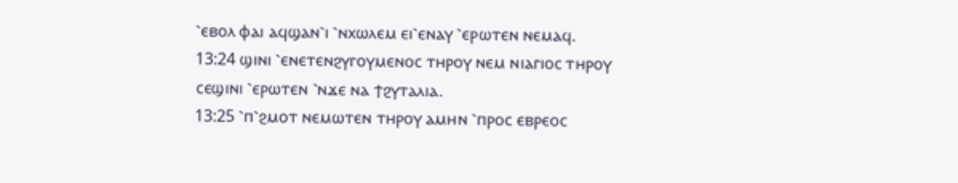⳿ⲉⲃⲟⲗ ⲫⲁⲓ ⲁϥϣⲁⲛ⳿ⲓ ⳿ⲛⲭⲱⲗⲉⲙ ⲉⲓ⳿ⲉⲛⲁⲩ ⳿ⲉⲣⲱⲧⲉⲛ ⲛⲉⲙⲁϥ.
13:24 ϣⲓⲛⲓ ⳿ⲉⲛⲉⲧⲉⲛϩⲩⲅⲟⲩⲙⲉⲛⲟⲥ ⲧⲏⲣⲟⲩ ⲛⲉⲙ ⲛⲓⲁⲅⲓⲟⲥ ⲧⲏⲣⲟⲩ ⲥⲉϣⲓⲛⲓ ⳿ⲉⲣⲱⲧⲉⲛ ⳿ⲛϫⲉ ⲛⲁ ϯϩⲩⲧⲁⲗⲓⲁ.
13:25 ⳿ⲡ⳿ϩⲙⲟⲧ ⲛⲉⲙⲱⲧⲉⲛ ⲧⲏⲣⲟⲩ ⲁⲙⲏⲛ ⳿ⲡⲣⲟⲥ ⲉⲃⲣⲉⲟⲥ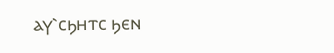ⲁⲩ⳿ⲥϧⲏⲧⲥ ϧⲉⲛ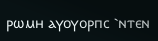ⲣⲱⲙⲏ ⲁⲩⲟⲩⲟⲣⲡⲥ ⳿ⲛⲧⲉⲛ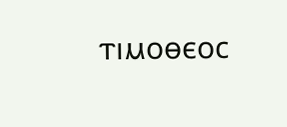ⲧⲓⲙⲟⲑⲉⲟⲥ